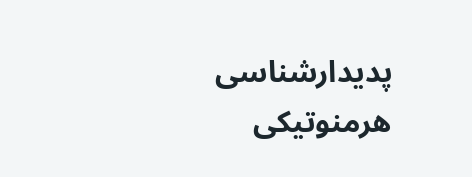پدیدارشناسی هرمنوتیکی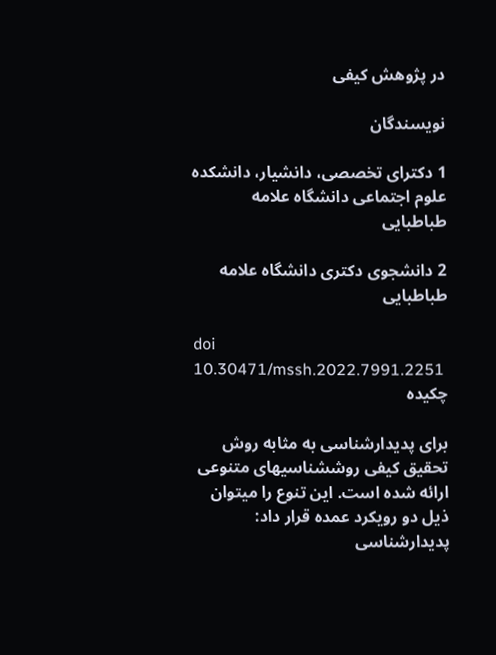در پژوهش کیفی

نویسندگان

1 دکترای تخصصی، دانشیار، دانشکده علوم اجتماعی دانشگاه علامه طباطبایی

2 دانشجوی دکتری دانشگاه علامه طباطبایی

doi
10.30471/mssh.2022.7991.2251
چکیده

برای پدیدارشناسی به مثابه روش تحقیق کیفی روششناسیهای متنوعی ارائه شده است. این تنوع را میتوان ذیل دو رویکرد عمده قرار داد: پدیدارشناسی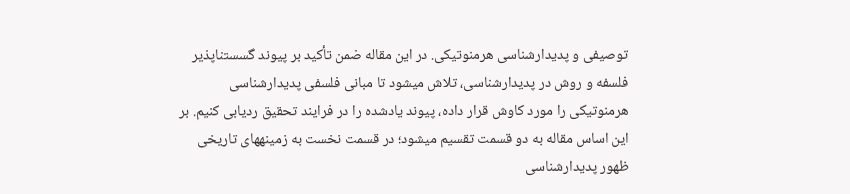توصیفی و پدیدارشناسی هرمنوتیکی. در این مقاله ضمن تأکید بر پیوند گسستناپذیر فلسفه و روش در پدیدارشناسی، تلاش میشود تا مبانی فلسفی پدیدارشناسی هرمنوتیکی را مورد کاوش قرار داده، پیوند یادشده را در فرایند تحقیق ردیابی کنیم. بر این اساس مقاله به دو قسمت تقسیم میشود؛ در قسمت نخست به زمینههای تاریخی ظهور پدیدارشناسی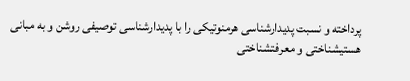پرداخته و نسبت پدیدارشناسی هرمنوتیکی را با پدیدارشناسی توصیفی روشن و به مبانی هستیشناختی و معرفتشناختی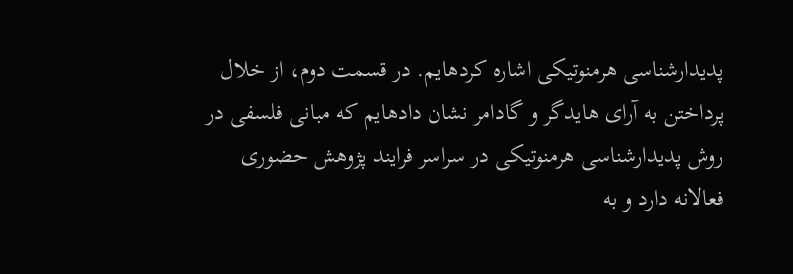پدیدارشناسی هرمنوتیکی اشاره کردهایم. در قسمت دوم، از خلال پرداختن به آرای هایدگر و گادامر نشان دادهایم که مبانی فلسفی در روش پدیدارشناسی هرمنوتیکی در سراسر فرایند پژوهش حضوری فعالانه دارد و به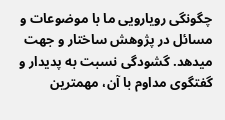چگونگی رویارویی‌‌ ما با موضوعات و مسائل در پژوهش ساختار و جهت میدهد. گشودگی نسبت به پدیدار و گفتگوی مداوم با آن، مهمترین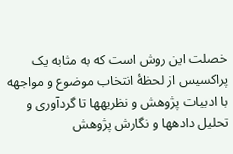خصلت این روش است که به مثابه یک پراکسیس از لحظۀ انتخاب موضوع و مواجهه با ادبیات پژوهش و نظریهها تا گردآوری و تحلیل دادهها و نگارش پژوهش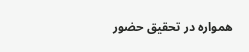همواره در تحقیق حضور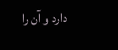دارد و آن را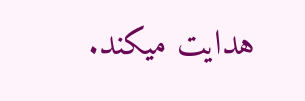هدایت میکند.